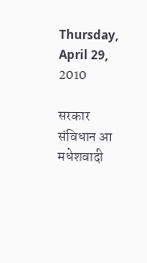Thursday, April 29, 2010

सरकार संविधान आ मधेशवादी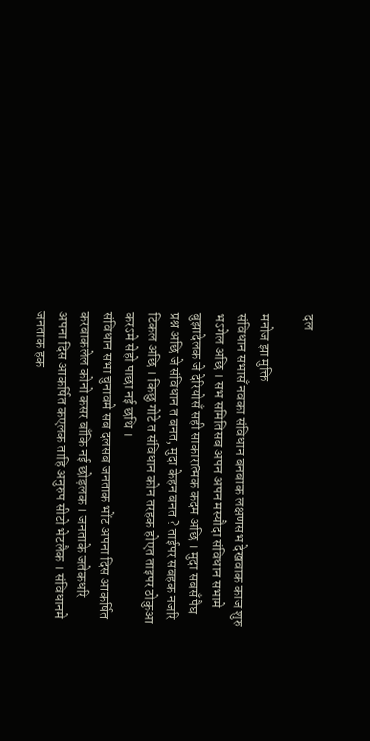दल

मनोज झा मुक्ति
संविधान सभासँ नवका संविधान बनबाक लक्षणसभ देखवाक काज शुरु भऽगेल अछि । सभ समितिसब अपन अपन मस्यौदा संविधान सभामे बुझादेलक जे देरियोसँ सही साकारात्मक कदम अछि । मुदा सबसँ पैघ प्रश्न अछि जे संविधान त बनत, मुदा केहन बनत ? ताईपर सबहक नजरि टिकल अछि । किछु गोटे त संविधान कोन तरहक होएत ताइपर ठोकुआ करऽमे सेहो पाछा नई छथि ।
संविधान सभा चुनावमे सब दलसब जनताक भोंट अपना दिस आकर्षित करबाकलेल कोनो कसर बाँकि नई छोड़लक । जनताके जतेकधरि अपना दिस आकर्षित कएलक ताहि अनुरुप सीटो भेटलैक । संविधानमे जनताक हक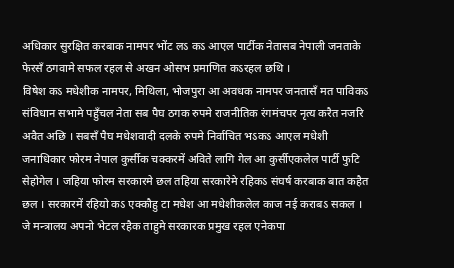अधिकार सुरक्षित करबाक नामपर भोंट लऽ कऽ आएल पार्टीक नेतासब नेपाली जनताके फेरसँ ठगवामे सफल रहल से अखन ओसभ प्रमाणित कऽरहल छथि ।
विषेश कऽ मधेशीक नामपर, मिथिला, भोजपुरा आ अवधक नामपर जनतासँ मत पाविकऽ संविधान सभामे पहुँचल नेता सब पैघ ठगक रुपमे राजनीतिक रंगमंचपर नृत्य करैत नजरि अवैत अछि । सबसँ पैघ मधेशवादी दलके रुपमे निर्वाचित भऽकऽ आएल मधेशी जनाधिकार फोरम नेपाल कुर्सीक चक्करमें अविते लागि गेल आ कुर्सीएकलेल पार्टी फुटि सेहोगेल । जहिया फोरम सरकारमे छल तहिया सरकारेमे रहिकऽ संघर्ष करबाक बात कहैत छल । सरकारमें रहियो कऽ एक्कौहु टा मधेश आ मधेशीकलेल काज नई कराबऽ सकल । जे मन्त्रालय अपनो भेटल रहैक ताहुमे सरकारक प्रमुख रहल एनेकपा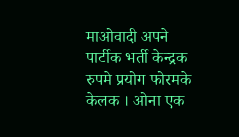माओवादी अपने पार्टीक भर्ती केन्द्रक रुपमे प्रयोग फोरमके केलक । ओना एक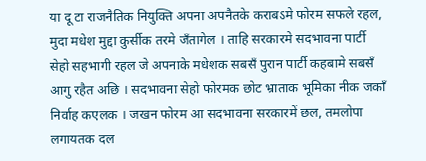या दू टा राजनैतिक नियुक्ति अपना अपनैतके कराबऽमे फोरम सफले रहल, मुदा मधेश मुद्दा कुर्सीक तरमे जँतागेल । ताहि सरकारमे सदभावना पार्टी सेहो सहभागी रहल जे अपनाके मधेशक सबसँ पुरान पार्टी कहबामे सबसँ आगु रहैत अछि । सदभावना सेहो फोरमक छोट भ्राताक भूमिका नीक जकाँ निर्वाह कएलक । जखन फोरम आ सदभावना सरकारमें छल, तमलोपा लगायतक दल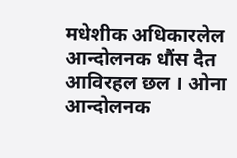मधेशीक अधिकारलेल आन्दोलनक धौंस दैत आविरहल छल । ओना आन्दोलनक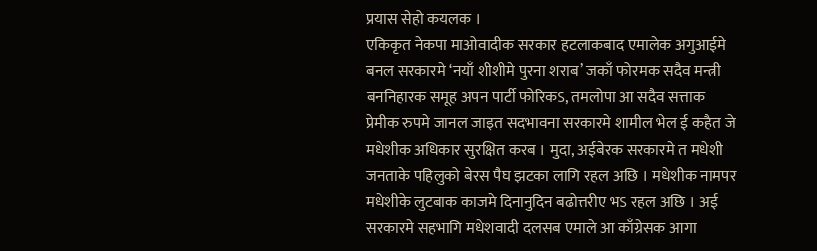प्रयास सेहो कयलक ।
एकिकृत नेकपा माओवादीक सरकार हटलाकबाद एमालेक अगुआईमे बनल सरकारमे ‘नयाँ शीशीमे पुरना शराब’ जकाँ फोरमक सदैव मन्त्री बननिहारक समूह अपन पार्टी फोरिकऽ, तमलोपा आ सदैव सत्ताक प्रेमीक रुपमे जानल जाइत सदभावना सरकारमे शामील भेल ई कहैत जे मधेशीक अधिकार सुरक्षित करब । मुदा, अईबेरक सरकारमे त मधेशी जनताके पहिलुको बेरस पैघ झटका लागि रहल अछि । मधेशीक नामपर मधेशीके लुटबाक काजमे दिनानुदिन बढोत्तरीए भऽ रहल अछि । अई सरकारमे सहभागि मधेशवादी दलसब एमाले आ काँग्रेसक आगा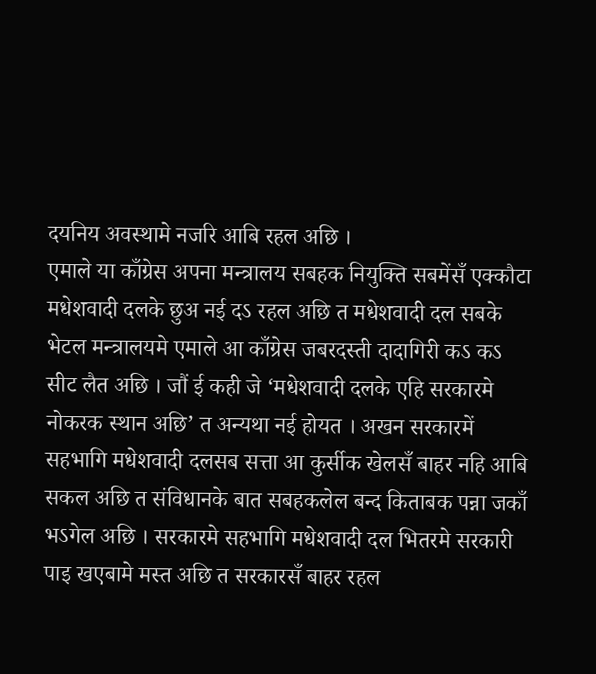दयनिय अवस्थामे नजरि आबि रहल अछि ।
एमाले या काँग्रेस अपना मन्त्रालय सबहक नियुक्ति सबमेंसँ एक्कौटा मधेशवादी दलके छुअ नई दऽ रहल अछि त मधेशवादी दल सबके भेटल मन्त्रालयमे एमाले आ काँग्रेस जबरदस्ती दादागिरी कऽ कऽ सीट लैत अछि । जौं ई कही जे ‘मधेशवादी दलके एहि सरकारमे नोकरक स्थान अछि’ त अन्यथा नई होयत । अखन सरकारमें सहभागि मधेशवादी दलसब सत्ता आ कुर्सीक खेलसँ बाहर नहि आबि सकल अछि त संविधानके बात सबहकलेल बन्द किताबक पन्ना जकाँ भऽगेल अछि । सरकारमे सहभागि मधेशवादी दल भितरमे सरकारी पाइ खएबामे मस्त अछि त सरकारसँ बाहर रहल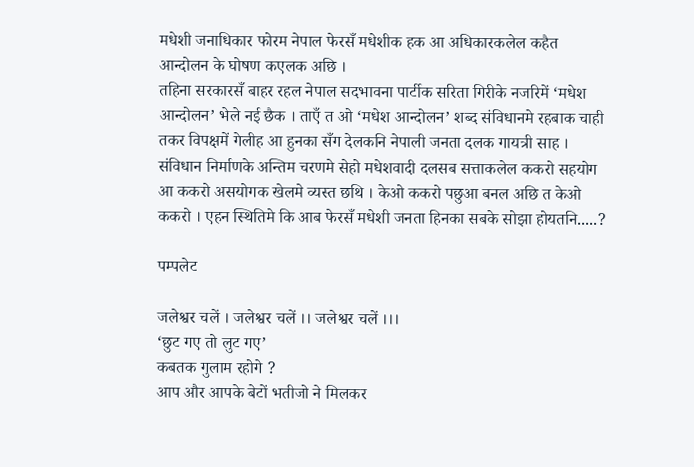मधेशी जनाधिकार फोरम नेपाल फेरसँ मधेशीक हक आ अधिकारकलेल कहैत आन्दोलन के घोषण कएलक अछि ।
तहिना सरकारसँ बाहर रहल नेपाल सदभावना पार्टीक सरिता गिरीके नजरिमें ‘मधेश आन्दोलन’ भेले नई छैक । ताएँ त ओ ‘मधेश आन्दोलन’ शब्द संविधानमे रहबाक चाही तकर विपक्षमें गेलीह आ हुनका सँग देलकनि नेपाली जनता दलक गायत्री साह ।
संविधान निर्माणके अन्तिम चरणमे सेहो मधेशवादी दलसब सत्ताकलेल ककरो सहयोग आ ककरो असयोगक खेलमे व्यस्त छथि । केओ ककरो पछुआ बनल अछि त केओ ककरो । एहन स्थितिमे कि आब फेरसँ मधेशी जनता हिनका सबके सोझा होयतनि.....?

पम्पलेट

जलेश्वर चलें । जलेश्वर चलें ।। जलेश्वर चलें ।।।
‘छुट गए तो लुट गए’
कबतक गुलाम रहोगे ?
आप और आपके बेटों भतीजो ने मिलकर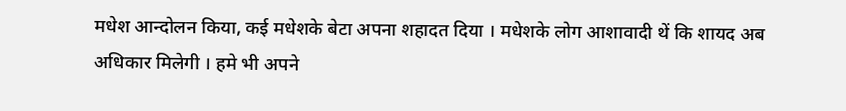मधेश आन्दोलन किया, कई मधेशके बेटा अपना शहादत दिया । मधेशके लोग आशावादी थें कि शायद अब अधिकार मिलेगी । हमे भी अपने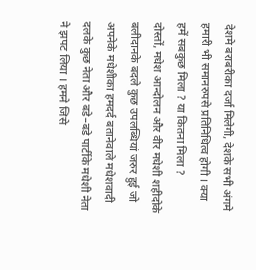देशमे बराबरीका दर्जा मिलेगी, देशके सभी अंगमे हमारी भी समानरुपसे प्रतिनिधित्व होगी । क्या हमें सबकुछ मिला ? या कितना मिला ?
दोस्तों, मधेश आन्दोलन और वीर मधेशी शहीदोके बलीदानके बदले कुछ उपलब्धियां जरुर हुई जो अपनेके मधेशीका हमदर्द बतानेवाले मधेशवादी दलके कुछ नेता और बडे–बडे पार्टीके मधेशी नेता ने झपट लिया । हमने जिसे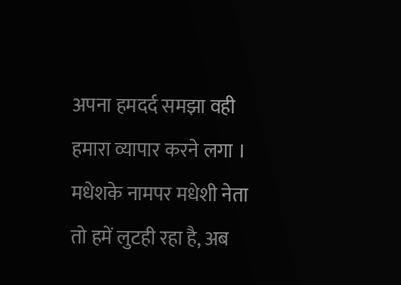अपना हमदर्द समझा वही हमारा व्यापार करने लगा । मधेशके नामपर मधेशी नेता तो हमें लुटही रहा है, अब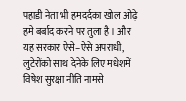पहाडी नेता भी हमदर्दका खोल ओढ़े हमे बर्बाद करने पर तुला है । और यह सरकार ऐसे–ऐसे अपराधी, लुटेरोंको साथ देनेके लिए मधेशमें विषेश सुरक्षा नीति नामसे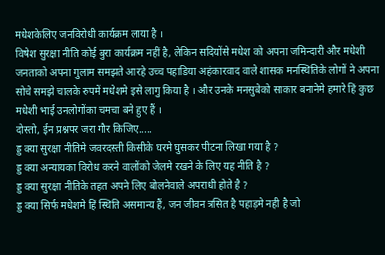मधेशकेलिए जनविरोधी कार्यक्रम लाया है ।
विषेश सुरक्षा नीति कोई बुरा कार्यक्रम नहीं है, लेकिन सदियोंसे मधेश को अपना जमिन्दारी और मधेशी जनताको अपना गुलाम समझते आरहे उच्च पहाडिया अहंकारवाद वाले शासक मनस्थितिके लोगों ने अपना सोचे समझे चालके रुपमें मधेशमे इसे लागु किया है । और उनके मनसुबेको साकार बनानेमे हमारे हिं कुछ मधेशी भाई उनलोगोंका चमचा बने हुए हैं ।
दोस्तो, ईन प्रश्नपर जरा गौर किजिए.....
ड्ड क्या सुरक्षा नीतिमे जवरदस्ती किसीके घरमे घुसकर पीटना लिखा गया है ?
ड्ड क्या अन्यायका विरोध करने वालोंको जेलमे रखने के लिए यह नीति है ?
ड्ड क्या सुरक्षा नीतिके तहत अपने लिए बोलनेवाले अपराधी होते है ?
ड्ड क्या सिर्फ मधेशमे हिं स्थिति असमान्य हैं, जन जीवन त्रसित है पहाड़मे नही है जो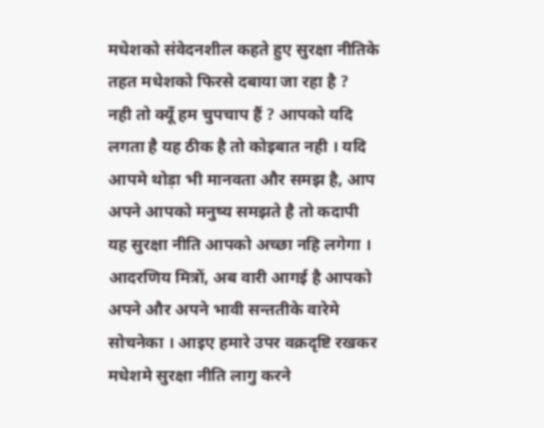मधेशको संवेदनशील कहते हुए सुरक्षा नीतिके तहत मधेशको फिरसे दबाया जा रहा है ?
नही तो क्यूँ हम चुपचाप हैं ? आपको यदि लगता है यह ठीक है तो कोइबात नही । यदि आपमे थोड़ा भी मानवता और समझ है, आप अपने आपको मनुष्य समझते है तो कदापी यह सुरक्षा नीति आपको अच्छा नहि लगेगा ।
आदरणिय मित्रों, अब वारी आगई है आपको अपने और अपने भावी सन्ततीके वारेमे सोचनेका । आइए हमारे उपर वक्रदृष्टि रखकर मधेशमे सुरक्षा नीति लागु करने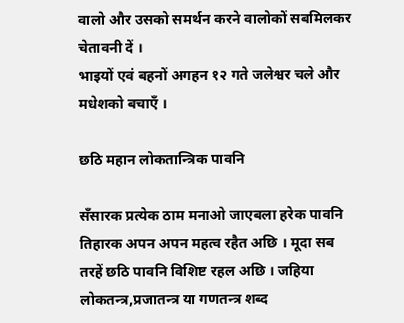वालो और उसको समर्थन करने वालोकों सबमिलकर चेतावनी दें ।
भाइयों एवं बहनों अगहन १२ गते जलेश्वर चले और मधेशको बचाएँ ।

छठि महान लोकतान्त्रिक पावनि

सँसारक प्रत्येक ठाम मनाओ जाएबला हरेक पावनि तिहारक अपन अपन महत्व रहैत अछि । मूदा सब तरहें छठि पावनि विशिष्ट रहल अछि । जहिया लोकतन्त्र,प्रजातन्त्र या गणतन्त्र शब्द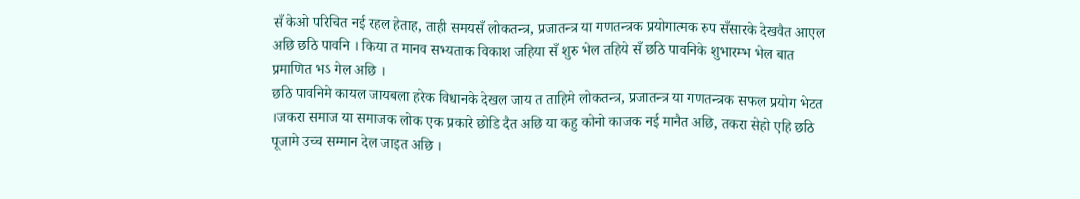सँ केओ परिचित नई रहल हेताह, ताही समयसँ लोकतन्त्र, प्रजातन्त्र या गणतन्त्रक प्रयोगात्मक रुप सँसारके देखवैत आएल अछि छठि पावनि । किया त मानव सभ्यताक विकाश जहिया सँ शुरु भेल तहिये सँ छठि पावनिके शुभारम्भ भेल बात प्रमाणित भऽ गेल अछि ।
छठि पावनिमे कायल जायबला हरेक विधानके देखल जाय त ताहिमे लोकतन्त्र, प्रजातन्त्र या गणतन्त्रक सफल प्रयोग भेटत ।जकरा समाज या समाजक लोक एक प्रकारे छोडि दैत अछि या कहु कोनो काजक नई मानैत अछि, तकरा सेहो एहि छठि पूजामे उच्च सम्मान देल जाइत अछि ।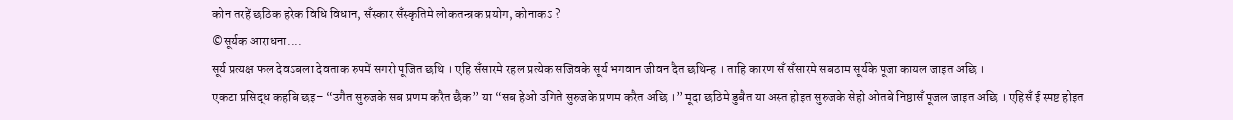कोन तरहें छठिक हरेक विधि विधान, सँस्कार सँस्कृतिमे लोकतन्त्रक प्रयोग, कोनाकऽ ?
©सूर्यक आराधना....
सूर्य प्रत्यक्ष फल देवऽबला देवताक रुपमें सगरो पूजित छथि । एहि सँसारमे रहल प्रत्येक सजिवके सूर्य भगवान जीवन दैत छथिन्ह । ताहि कारण सँ सँसारमे सबठाम सूर्यके पूजा कायल जाइत अछि ।
एकटा प्रसिद्ध कहबि छइ– “उगैत सुरुजके सब प्रणम करैत छैक” या “सब हेओ उगिते सुरुजके प्रणम करैत अछि ।” मूदा छठिमे डुबैत या अस्त होइत सुरुजके सेहो ओतबे निष्ठासँ पूजल जाइत अछि । एहिसँ ई स्पष्ट होइत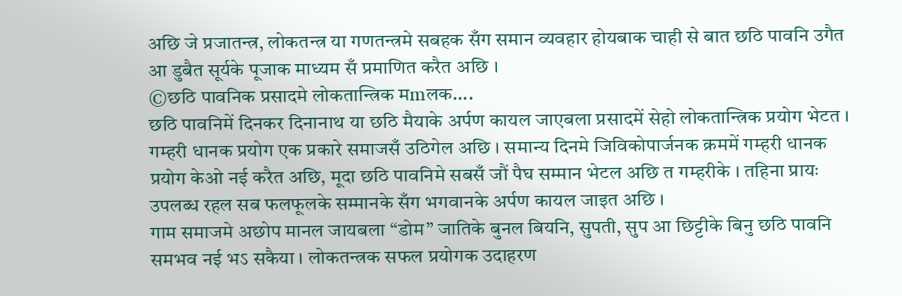अछि जे प्रजातन्त्र, लोकतन्त्र या गणतन्त्रमे सबहक सँग समान व्यवहार होयबाक चाही से बात छठि पावनि उगैत आ डुबैत सूर्यके पूजाक माध्यम सँ प्रमाणित करैत अछि ।
©छठि पावनिक प्रसादमे लोकतान्त्रिक मmलक....
छठि पावनिमें दिनकर दिनानाथ या छठि मैयाके अर्पण कायल जाएबला प्रसादमें सेहो लोकतान्त्रिक प्रयोग भेटत ।
गम्हरी धानक प्रयोग एक प्रकारे समाजसँ उठिगेल अछि । समान्य दिनमे जिविकोपार्जनक क्रममें गम्हरी धानक प्रयोग केओ नई करैत अछि, मूदा छठि पावनिमे सबसँ जौं पैघ सम्मान भेटल अछि त गम्हरीके । तहिना प्रायः उपलब्ध रहल सब फलफूलके सम्मानके सँग भगवानके अर्पण कायल जाइत अछि ।
गाम समाजमे अछोप मानल जायबला “डोम” जातिके बुनल बियनि, सुपती, सुप आ छिट्टीके बिनु छठि पावनि समभव नई भऽ सकैया । लोकतन्त्रक सफल प्रयोगक उदाहरण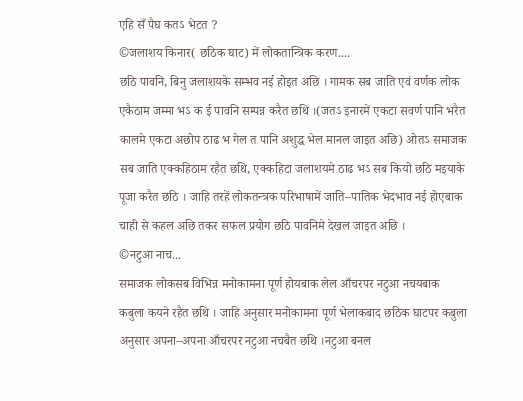एहि सँ पैघ कतऽ भेटत ?
©जलाशय किनार( छठिक घाट) में लोकतान्त्रिक करण....
छठि पावनि, बिनु जलाशयके सम्भव नई होइत अछि । गामक सब जाति एवं वर्णक लोक एकैठाम जम्मा भऽ क ई पावनि सम्पन्न करैत छथि ।(जतऽ इनारमें एकटा सवर्ण पानि भरैत कालमे एकटा अछोप ठाढ भ गेल त पानि अशुद्ध भेल मानल जाइत अछि) ओतऽ समाजक सब जाति एक्कहिठाम रहैत छथि, एक्कहिटा जलाशयमे ठाढ भऽ सब कियो छठि मइयाके पूजा करैत छठि । जाहि तरहें लोकतन्त्रक परिभाषामें जाति–पातिक भेदभाव नई होएबाक चाही से कहल अछि तकर सफल प्रयोग छठि पावनिमे देखल जाइत अछि ।
©नटुआ नाच...
समाजक लोकसब विभिन्न मनोकामना पूर्ण होयबाक लेल आँचरपर नटुआ नचयबाक कबुला कयने रहैत छथि । जाहि अनुसार मनोकामना पूर्ण भेलाकबाद छठिक घाटपर कबुला अनुसार अपना–अपना आँचरपर नटुआ नचबैत छथि ।नटुआ बनल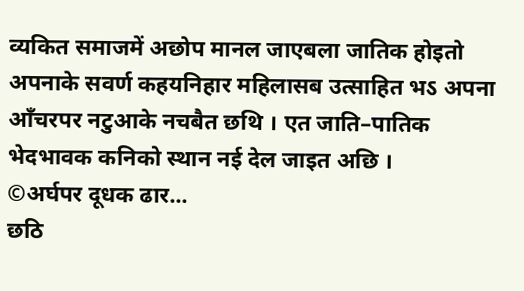व्यकित समाजमें अछोप मानल जाएबला जातिक होइतो अपनाके सवर्ण कहयनिहार महिलासब उत्साहित भऽ अपना आँचरपर नटुआके नचबैत छथि । एत जाति–पातिक भेदभावक कनिको स्थान नई देल जाइत अछि ।
©अर्घपर दूधक ढार...
छठि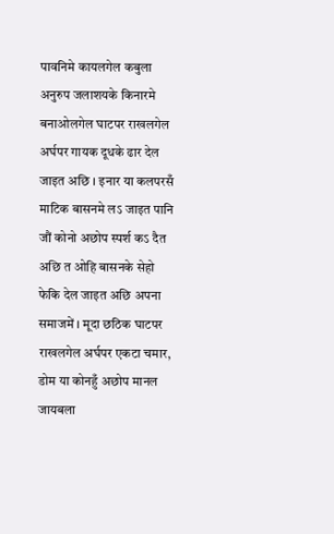पावनिमे कायलगेल कबुला अनुरुप जलाशयके किनारमे बनाओलगेल घाटपर राखलगेल अर्घपर गायक दूधके ढार देल जाइत अछि । इनार या कलपरसँ माटिक बासनमे लऽ जाइत पानि जौं कोनो अछोप स्पर्श कऽ दैत अछि त ओहि बासनके सेहो फेकि देल जाइत अछि अपना समाजमें । मूदा छठिक घाटपर राखलगेल अर्घपर एकटा चमार, डोम या कोनहुँ अछोप मानल जायबला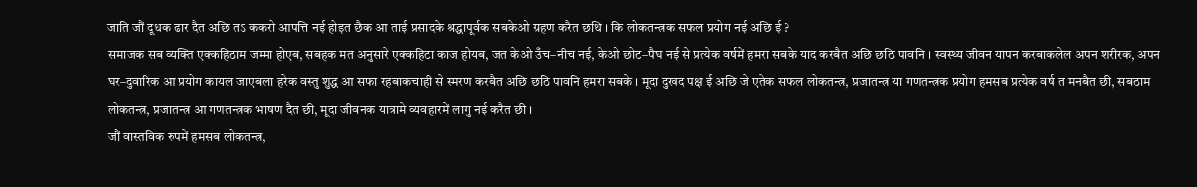जाति जौं दूधक ढार दैत अछि तऽ ककरो आपत्ति नई होइत छैक आ ताई प्रसादके श्रद्धापूर्वक सबकेओ ग्रहण करैत छथि । कि लोकतन्त्रक सफल प्रयोग नई अछि ई ?
समाजक सब व्यक्ति एक्कहिठाम जम्मा होएब, सबहक मत अनुसारे एक्कहिटा काज होयब, जत केओ उँच–नीच नई, केओ छोट–पैघ नई से प्रत्येक वर्षमें हमरा सबके याद करबैत अछि छठि पावनि । स्वस्थ्य जीवन यापन करबाकलेल अपन शरीरक, अपन घर–दुवारिक आ प्रयोग कायल जाएबला हरेक वस्तु शुद्ध आ सफा रहबाकचाही से स्मरण करबैत अछि छठि पावनि हमरा सबके । मूदा दुखद पक्ष ई अछि जे एतेक सफल लोकतन्त्र, प्रजातन्त्र या गणतन्त्रक प्रयोग हमसब प्रत्येक वर्ष त मनबैत छी, सबठाम लोकतन्त्र, प्रजातन्त्र आ गणतन्त्रक भाषण दैत छी, मूदा जीवनक यात्रामे व्यवहारमें लागु नई करैत छी ।
जौं वास्तविक रुपमें हमसब लोकतन्त्र,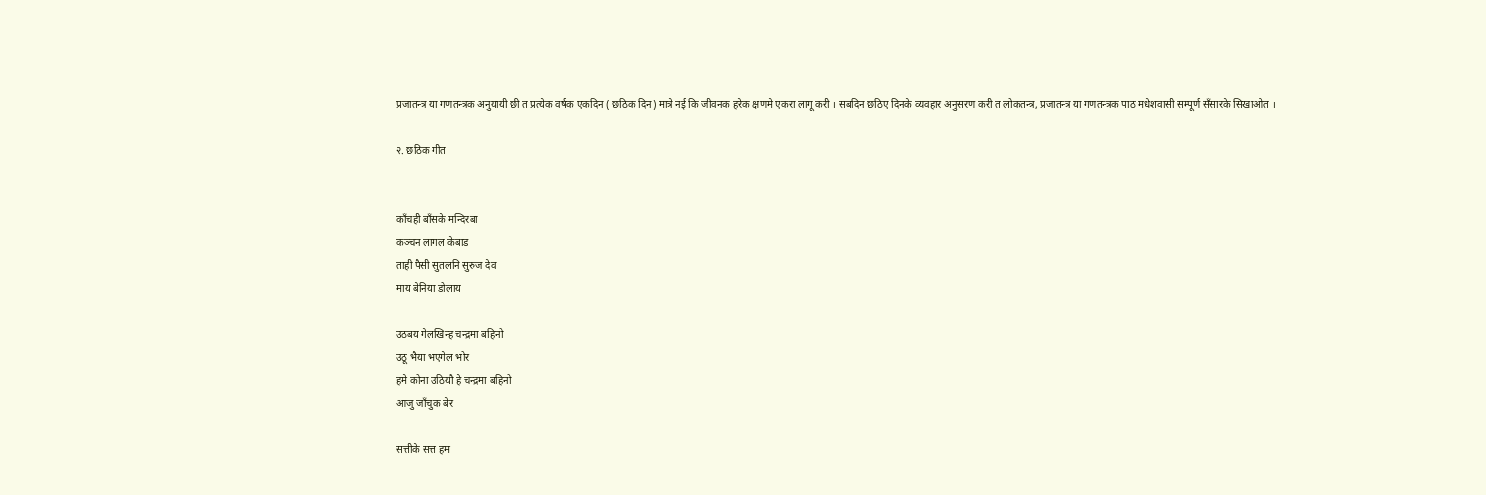प्रजातन्त्र या गणतन्त्रक अनुयायी छी त प्रत्येक वर्षक एकदिन ( छठिक दिन) मात्रे नई कि जीवनक हरेक क्षणमे एकरा लागू करी । सबदिन छठिए दिनके व्यवहार अनुसरण करी त लोकतन्त्र, प्रजातन्त्र या गणतन्त्रक पाठ मधेशवासी सम्पूर्ण सँसारके सिखाओत ।

२. छठिक गीत


काँचही बाँसके मन्दिरबा
कञ्चन लागल केबाड
ताही पैसी सुतलनि सुरुज देव
माय बेनिया डोलाय

उठबय गेलखिन्ह चन्द्रमा बहिनो
उठू भैया भएगेल भोर
हमे कोना उठियौ हे चन्द्रमा बहिनो
आजु जाँचुक बेर

सत्तीके सत्त हम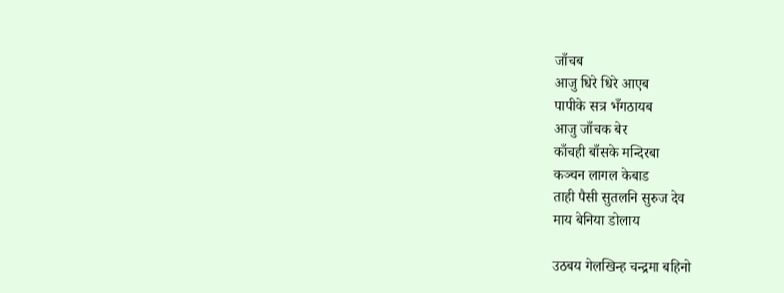जाँचब
आजु धिरे धिरे आएब
पापीके सत्र भँगठायब
आजु जाँचक बेर
काँचही बाँसके मन्दिरबा
कञ्चन लागल केबाड
ताही पैसी सुतलनि सुरुज देव
माय बेनिया डोलाय

उठबय गेलखिन्ह चन्द्रमा बहिनो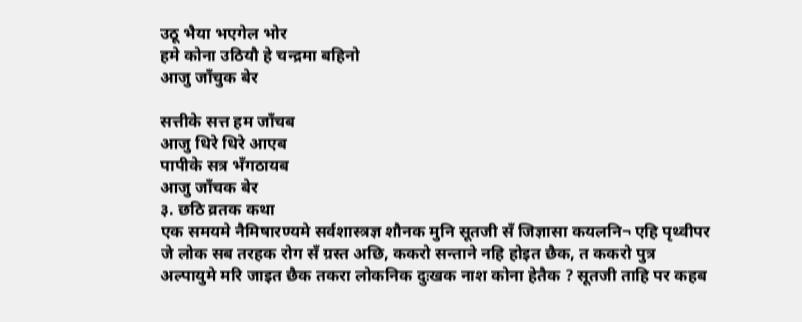उठू भैया भएगेल भोर
हमे कोना उठियौ हे चन्द्रमा बहिनो
आजु जाँचुक बेर

सत्तीके सत्त हम जाँचब
आजु धिरे धिरे आएब
पापीके सत्र भँगठायब
आजु जाँचक बेर
३. छठि व्रतक कथा
एक समयमे नैमिषारण्यमे सर्वशास्त्रज्ञ शौनक मुनि सूतजी सँ जिज्ञासा कयलनि¬ एहि पृथ्वीपर जे लोक सब तरहक रोग सँ ग्रस्त अछि, ककरो सन्ताने नहि होइत छैक, त ककरो पुत्र अल्पायुमे मरि जाइत छैक तकरा लोकनिक दुःखक नाश कोना हेतैक ? सूतजी ताहि पर कहब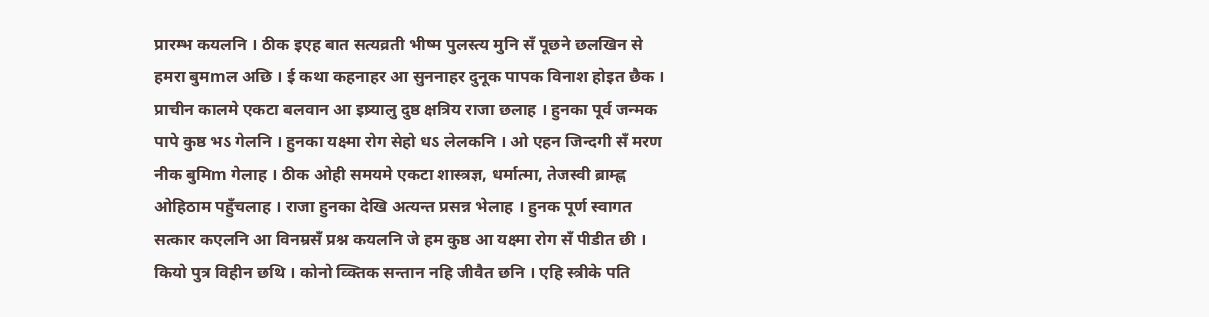प्रारम्भ कयलनि । ठीक इएह बात सत्यव्रती भीष्म पुलस्त्य मुनि सँ पूछने छलखिन से हमरा बुमmल अछि । ई कथा कहनाहर आ सुननाहर दुनूक पापक विनाश होइत छैक । प्राचीन कालमे एकटा बलवान आ इष्र्यालु दुष्ठ क्षत्रिय राजा छलाह । हुनका पूर्व जन्मक पापे कुष्ठ भऽ गेलनि । हुनका यक्ष्मा रोग सेहो धऽ लेलकनि । ओ एहन जिन्दगी सँ मरण नीक बुमिm गेलाह । ठीक ओही समयमे एकटा शास्त्रज्ञ, धर्मात्मा, तेजस्वी ब्राम्ह्ण ओहिठाम पहुँचलाह । राजा हुनका देखि अत्यन्त प्रसन्न भेलाह । हुनक पूर्ण स्वागत सत्कार कएलनि आ विनम्रसँ प्रश्न कयलनि जे हम कुष्ठ आ यक्ष्मा रोग सँ पीडीत छी । कियो पुत्र विहीन छथि । कोनो व्क्तिक सन्तान नहि जीवैत छनि । एहि स्त्रीके पति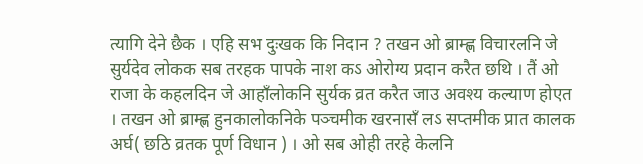त्यागि देने छैक । एहि सभ दुःखक कि निदान ? तखन ओ ब्राम्ह्ण विचारलनि जे सुर्यदेव लोकक सब तरहक पापके नाश कऽ ओरोग्य प्रदान करैत छथि । तैं ओ राजा के कहलदिन जे आहाँलोकनि सुर्यक व्रत करैत जाउ अवश्य कल्याण होएत । तखन ओ ब्राम्ह्ण हुनकालोकनिके पञ्चमीक खरनासँ लऽ सप्तमीक प्रात कालक अर्घ( छठि व्रतक पूर्ण विधान ) । ओ सब ओही तरहे केलनि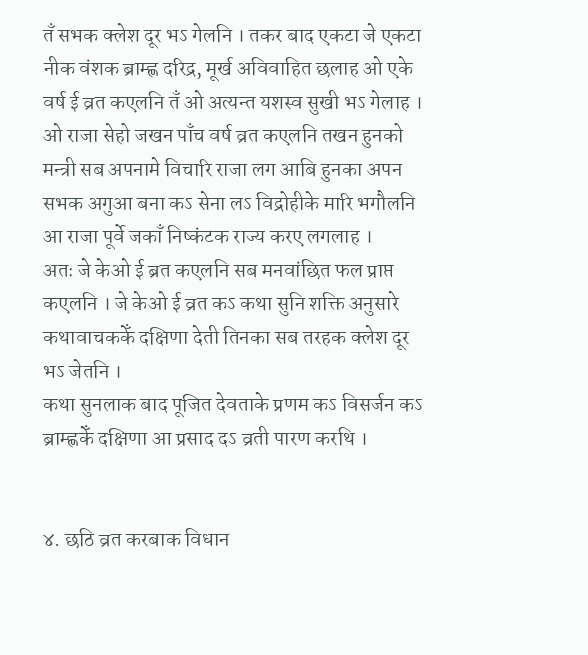तँ सभक क्लेश दूर भऽ गेलनि । तकर बाद एकटा जे एकटा नीक वंशक ब्राम्ह्ण दरिद्र, मूर्ख अविवाहित छलाह ओ एके वर्ष ई व्रत कएलनि तँ ओ अत्यन्त यशस्व सुखी भऽ गेलाह । ओ राजा सेहो जखन पाँच वर्ष व्रत कएलनि तखन हुनको मन्त्री सब अपनामे विचारि राजा लग आबि हुनका अपन सभक अगुआ बना कऽ सेना लऽ विद्रोहीके मारि भगौलनि आ राजा पूर्वे जकाँ निष्कंटक राज्य करए लगलाह ।
अतः जे केओ ई ब्रत कएलनि सब मनवांछित फल प्राप्त कएलनि । जे केओ ई व्रत कऽ कथा सुनि शक्ति अनुसारे कथावाचककेँ दक्षिणा देती तिनका सब तरहक क्लेश दूर भऽ जेतनि ।
कथा सुनलाक बाद पूजित देवताके प्रणम कऽ विसर्जन कऽ ब्राम्ह्णकेँ दक्षिणा आ प्रसाद दऽ व्रती पारण करथि ।


४. छठि व्रत करबाक विधान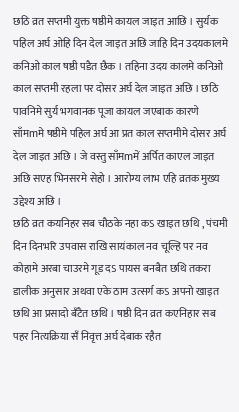छठि व्रत सप्तमी युक्त षष्ठीमे कायल जाइत आछि । सुर्यक पहिल अर्घ ओहि दिन देल जाइत अछि जाहि दिन उदयकालमे कनिओ काल षष्ठी पडैत छैक । तहिना उदय कालमे कनिओ काल सप्तमी रहला पर दोसर अर्घ देल जाइत अछि । छठि पावनिमे सुर्य भगवानक पूजा कायल जएबाक कारणे साँमmमे षष्ठीमे पहिल अर्घ आ प्रत काल सप्तमीमे दोसर अर्घ देल जाइत अछि । जे वस्तु साँमmमें अर्पित काएल जाइत अछि सएह भिनसरमे सेहो । आरोग्य लाभ एहि व्रतक मुख्य उद्देश्य अछि ।
छठि व्रत कयनिहर सब चौठके नहा कऽ खाइत छथि , पंचमी दिन दिनभरि उपवास राखि सायंकाल नव चूल्हि पर नव कोहामे अरबा चाउरमे गूड दऽ पायस बनबैत छथि तकरा डालीक अनुसार अथवा एके ठाम उत्सर्ग कऽ अपनो खाइत छथि आ प्रसादो बँटैत छथि । षष्ठी दिन व्रत कएनिहार सब पहर नित्यक्रिया सँ निवृत्त अर्घ देबाक रहैत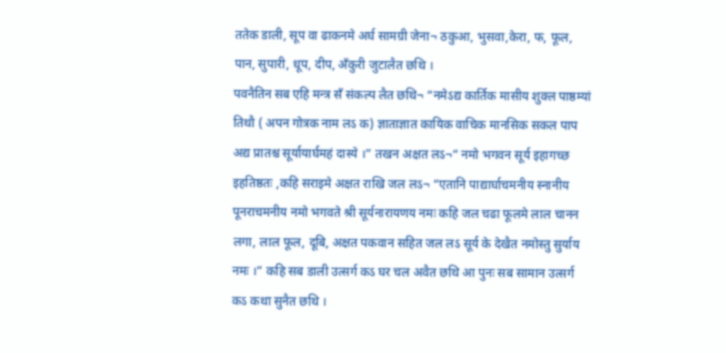ततेक डाली, सूप वा ढाकनमे अर्घ सामग्री जेना¬ ठकुआ, भुसवा,केरा, फ, फूल, पान, सुपारी, धूप, दीप, अँकुरी जुटालैत छथि ।
पवनैतिन सब एहि मन्त्र सँ संकल्प लैत छथि¬ “नमेऽद्य कार्तिक मासीय शुक्ल पाष्ठम्यां तिथौ ( अपन गोत्रक नाम लऽ क) ज्ञाताज्ञात कायिक वाचिक मानसिक सकल पाप अद्य प्रातश्च सूर्यायार्घमहं दास्ये ।” तखन अक्षत लऽ¬“ नमो भगवन सूर्य इहागच्छ इहतिष्ठतः ,कहि सराइमे अक्षत राखि जल लऽ¬ “एतानि पाद्यार्घाचमनीय स्नानीय पूनराचमनीय नमो भगवते श्री सूर्यनारायणय नमः कहि जल चढा फूलमे लाल चानन लगा, लाल फूल, दूबि, अक्षत पकवान सहित जल लऽ सूर्य के देखैत नमोस्तु सुर्याय नमः ।” कहि सब डाली उत्सर्ग कऽ घर चल अवैत छथि आ पुनः सब सामान उत्सर्ग कऽ कथा सुनैत छथि ।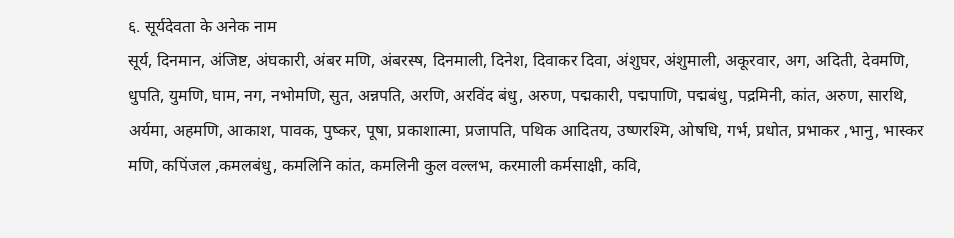६. सूर्यदेवता के अनेक नाम
सूर्य, दिनमान, अंजिष्ट, अंघकारी, अंबर मणि, अंबरस्ष, दिनमाली, दिनेश, दिवाकर दिवा, अंशुघर, अंशुमाली, अकूरवार, अग, अदिती, देवमणि, धुपति, युमणि, घाम, नग, नभोमणि, सुत, अन्नपति, अरणि, अरविंद बंधु, अरुण, पद्मकारी, पद्मपाणि, पद्मबंधु, पद्रमिनी, कांत, अरुण, सारथि, अर्यमा, अहमणि, आकाश, पावक, पुष्कर, पूषा, प्रकाशात्मा, प्रजापति, पथिक आदितय, उष्णरश्मि, ओषधि, गर्भ, प्रधोत, प्रभाकर ,भानु, भास्कर मणि, कपिंजल ,कमलबंधु, कमलिनि कांत, कमलिनी कुल वल्लभ, करमाली कर्मसाक्षी, कवि,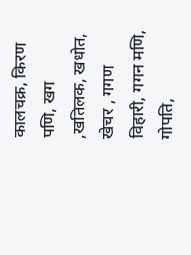कालचक्र, किरण पणि, खग ,खतिलक, खधोत, खेचर , गगण विहारी, गगन मणि, गोपति,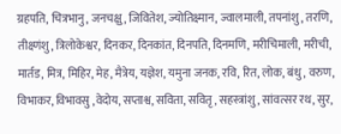ग्रहपति, चित्रभानु, जनचक्षु, जिवितेश, ज्योतिक्ष्मान, ज्वालमाली, तपनांशु, तरणि, तीक्ष्णंशु, त्रिलोकेश्वर, दिनकर, दिनकांत, दिनपति, दिनमणि, मरीचिमाली, मरीची, मार्तड, मित्र, मिहिर, मेह, मैत्रेय, यज्ञेश, यमुना जनक, रवि, रित, लोक, बंधु, वरुण, विभाकर, विभावसु ,वेदोय, सप्ताश्व, सविता, सवितृ, सहस्त्रांशु, सांवत्सर रथ, सुर,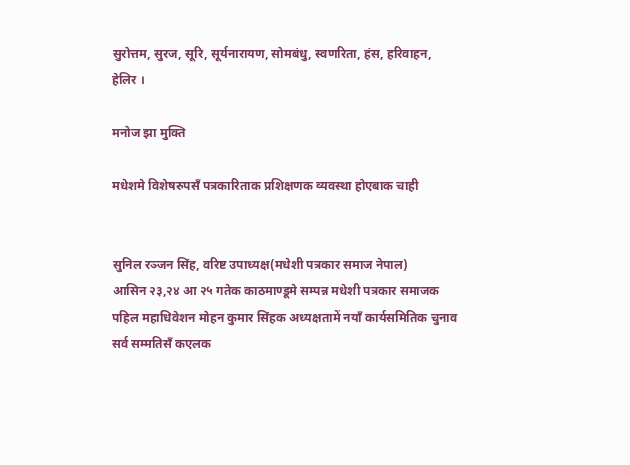सुरोत्तम, सुरज, सूरि, सूर्यनारायण, सोमबंधु, स्वणरिता, हंस, हरिवाहन, हेलिर ।

मनोज झा मुक्ति

मधेशमे विशेषरुपसँ पत्रकारिताक प्रशिक्षणक व्यवस्था होएबाक चाही


सुनिल रञ्जन सिंह, वरिष्ट उपाध्यक्ष(मधेशी पत्रकार समाज नेपाल)
आसिन २३,२४ आ २५ गतेक काठमाण्डूमे सम्पन्न मधेशी पत्रकार समाजक पहिल महाधिवेशन मोहन कुमार सिंहक अध्यक्षतामें नयाँ कार्यसमितिक चुनाव सर्व सम्मतिसँ कएलक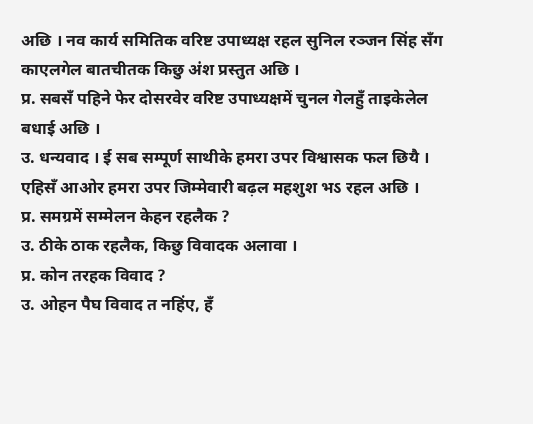अछि । नव कार्य समितिक वरिष्ट उपाध्यक्ष रहल सुनिल रञ्जन सिंह सँग काएलगेल बातचीतक किछु अंश प्रस्तुत अछि ।
प्र. सबसँ पहिने फेर दोसरवेर वरिष्ट उपाध्यक्षमें चुनल गेलहुँ ताइकेलेल बधाई अछि ।
उ. धन्यवाद । ई सब सम्पूर्ण साथीके हमरा उपर विश्वासक फल छियै । एहिसँ आओर हमरा उपर जिम्मेवारी बढ़ल महशुश भऽ रहल अछि ।
प्र. समग्रमें सम्मेलन केहन रहलैक ?
उ. ठीके ठाक रहलैक, किछु विवादक अलावा ।
प्र. कोन तरहक विवाद ?
उ. ओहन पैघ विवाद त नहिंए, हँ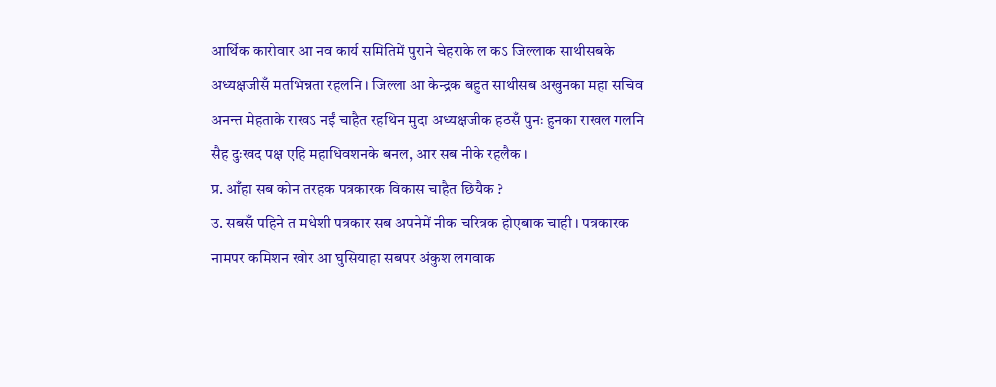आर्थिक कारोवार आ नव कार्य समितिमें पुराने चेहराके ल कऽ जिल्लाक साथीसबके अध्यक्षजीसँ मतभिन्नता रहलनि । जिल्ला आ केन्द्रक बहुत साथीसब अखुनका महा सचिव अनन्त मेहताके राखऽ नईं चाहैत रहथिन मुदा अध्यक्षजीक हठसँ पुनः हुनका राखल गलनि सैह दुःखद पक्ष एहि महाधिवशनके बनल, आर सब नीके रहलैक ।
प्र. आँहा सब कोन तरहक पत्रकारक विकास चाहैत छियैक ?
उ. सबसँ पहिने त मधेशी पत्रकार सब अपनेमें नीक चरित्रक होएबाक चाही । पत्रकारक नामपर कमिशन खोर आ घुसियाहा सबपर अंकुश लगवाक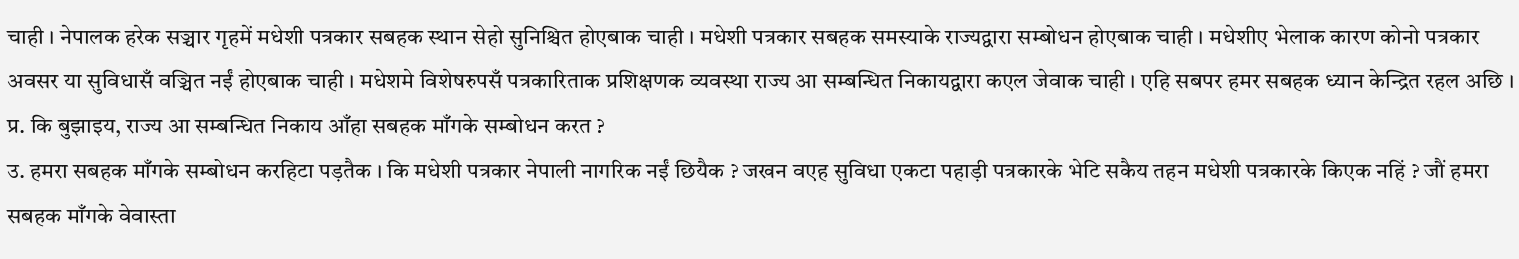चाही । नेपालक हरेक सञ्चार गृहमें मधेशी पत्रकार सबहक स्थान सेहो सुनिश्चित होएबाक चाही । मधेशी पत्रकार सबहक समस्याके राज्यद्वारा सम्बोधन होएबाक चाही । मधेशीए भेलाक कारण कोनो पत्रकार अवसर या सुविधासँ वञ्चित नईं होएबाक चाही । मधेशमे विशेषरुपसँ पत्रकारिताक प्रशिक्षणक व्यवस्था राज्य आ सम्बन्धित निकायद्वारा कएल जेवाक चाही । एहि सबपर हमर सबहक ध्यान केन्द्रित रहल अछि ।
प्र. कि बुझाइय, राज्य आ सम्बन्धित निकाय आँहा सबहक माँगके सम्बोधन करत ?
उ. हमरा सबहक माँगके सम्बोधन करहिटा पड़तैक । कि मधेशी पत्रकार नेपाली नागरिक नईं छियैक ? जखन वएह सुविधा एकटा पहाड़ी पत्रकारके भेटि सकैय तहन मधेशी पत्रकारके किएक नहिं ? जौं हमरा सबहक माँगके वेवास्ता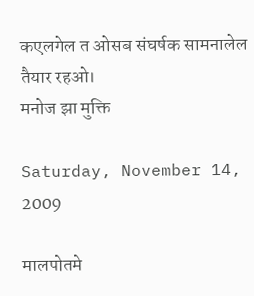कएलगेल त ओसब संघर्षक सामनालेल तैयार रहओ।
मनोज झा मुक्ति

Saturday, November 14, 2009

मालपोतमे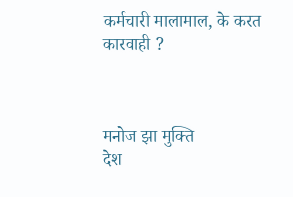कर्मचारी मालामाल, के करत कारवाही ?



मनोज झा मुक्ति
देश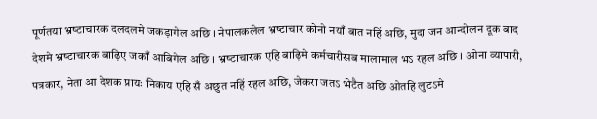पूर्णतया भ्रष्‍टाचारक दलदलमे जकड़ागेल अछि । नेपालकलेल भ्रष्‍टाचार कोनो नयाँ बात नहिं अछि, मुदा जन आन्‍दोलन दूक बाद देशमे भ्रष्‍टाचारक बाढ़िए जकाँ आबिगेल अछि । भ्रष्‍टाचारक एहि बाढ़िमे कर्मचारीसब मालामाल भऽ रहल अछि । ओना व्‍यापारी, पत्रकार, नेता आ देशक प्रायः निकाय एहि सँ अछुत नहिं रहल अछि, जेकरा जतऽ भेटैत अछि ओतहि लुटऽमे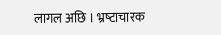लागल अछि । भ्रष्‍टाचारक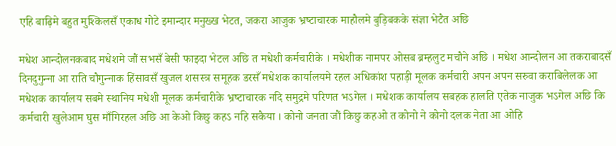एहि बाढ़िमे बहुत मुश्‍किलसँ एकाध गोटे इमान्‍दार मनुख्‍ख भेटत, जकरा आजुक भ्रष्‍टाचारक माहौलमे बुड़िबकके संज्ञा भेटैत अछि

मधेश आन्‍दोलनकबाद मधेशमे जौं सभसँ बेसी फाइदा भेटल अछि त मधेशी कर्मचारीके । मधेशीक नामपर ओसब ब्रम्‍हलुट मचौने अछि । मधेश आन्‍दोलन आ तकराबादसँ दिनदुगुन्‍ना आ राति चौगुन्‍नाक हिंसावसँ खुजल शसस्‍त्र समूहक डरसँ मधेशक कार्यालयमे रहल अधिकांश पहाड़ी मूलक कर्मचारी अपन अपन सरुवा कराबिलेलक आ मधेशक कार्यालय सबमे स्‍थानिय मधेशी मूलक कर्मचारीके भ्रष्‍टाचारक नदि समुद्रमे परिणत भऽगेल । मधेशक कार्यालय सबहक हालति एतेक नाजुक भऽगेल अछि कि कर्मचारी खुलेआम घुस माँगिरहल अछि आ केओ किछु कहऽ नहि सकैया । कोनो जनता जौं किछु कहओ त कोनो ने कोनो दलक नेता आ ओहि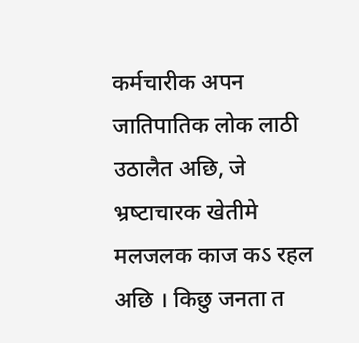कर्मचारीक अपन जातिपातिक लोक लाठी उठालैत अछि, जे भ्रष्‍टाचारक खेतीमे मलजलक काज कऽ रहल अछि । किछु जनता त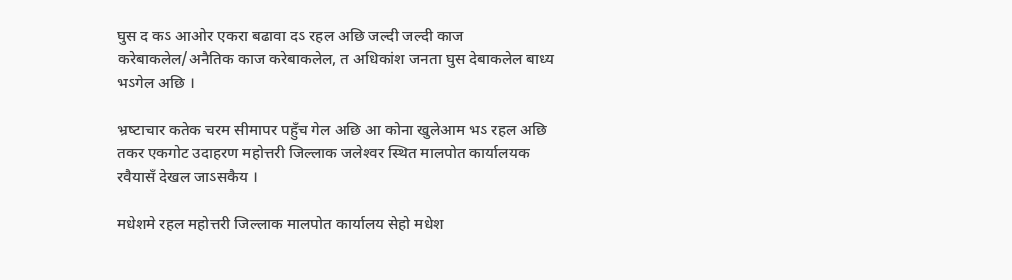घुस द कऽ आओर एकरा बढावा दऽ रहल अछि जल्‍दी जल्‍दी काज करेबाकलेल/अनैतिक काज करेबाकलेल, त अधिकांश जनता घुस देबाकलेल बाध्‍य भऽगेल अछि ।

भ्रष्‍टाचार कतेक चरम सीमापर पहुँच गेल अछि आ कोना खुलेआम भऽ रहल अछि तकर एकगोट उदाहरण महोत्तरी जिल्‍लाक जलेश्‍वर स्‍थित मालपोत कार्यालयक रवैयासँ देखल जाऽसकैय ।

मधेशमे रहल महोत्तरी जिल्‍लाक मालपोत कार्यालय सेहो मधेश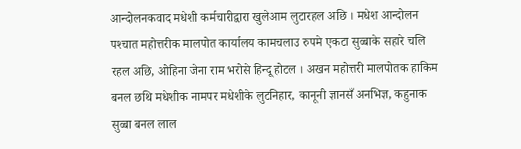आन्‍दोलनकवाद मधेशी कर्मचारीद्वारा खुलेआम लुटारहल अछि । मधेश आन्‍दोलन पश्‍चात महोत्तरीक मालपोत कार्यालय कामचलाउ रुपमे एकटा सुव्‍बाके सहारे चलि रहल अछि, ओहिना जेना राम भरोसे हिन्‍दू होटल । अखन महोत्तरी मालपोतक हाकिम बनल छथि मधेशीक नामपर मधेशीके लुटनिहार, कानूनी ज्ञानसँ अनभिज्ञ, कहुनाक सुव्‍बा बनल लाल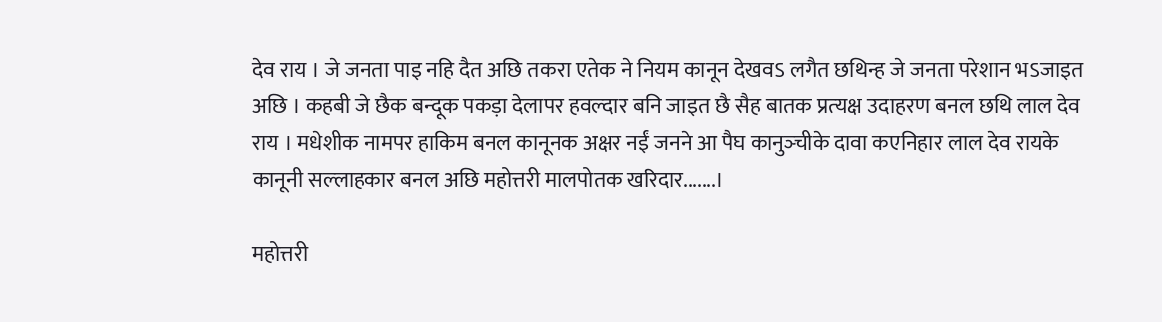देव राय । जे जनता पाइ नहि दैत अछि तकरा एतेक ने नियम कानून देखवऽ लगैत छथिन्‍ह जे जनता परेशान भऽजाइत अछि । कहबी जे छैक बन्‍दूक पकड़ा देलापर हवल्‍दार बनि जाइत छै सैह बातक प्रत्‍यक्ष उदाहरण बनल छथि लाल देव राय । मधेशीक नामपर हाकिम बनल कानूनक अक्षर नईं जनने आ पैघ कानुञ्‍चीके दावा कएनिहार लाल देव रायके कानूनी सल्‍लाहकार बनल अछि महोत्तरी मालपोतक खरिदार.......।

महोत्तरी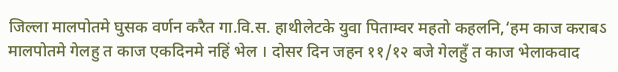जिल्‍ला मालपोतमे घुसक वर्णन करैत गा.वि.स. हाथीलेटके युवा पिताम्‍वर महतो कहलनि,‘हम काज कराबऽ मालपोतमे गेलहु त काज एकदिनमे नहिं भेल । दोसर दिन जहन ११/१२ बजे गेलहुँ त काज भेलाकवाद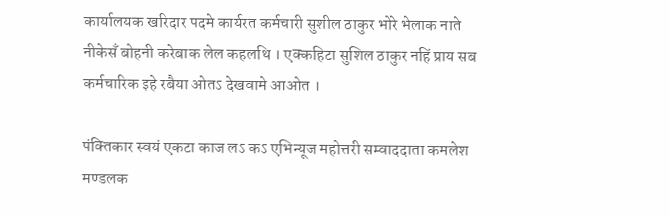कार्यालयक खरिदार पदमे कार्यरत कर्मचारी सुशील ठाकुर भोरे भेलाक नाते नीकेसँ बोहनी करेबाक लेल कहलथि । एक्‍कहिटा सुशिल ठाकुर नहिं प्राय सब कर्मचारिक इहे रबैया ओतऽ देखवामे आओत ।

पंक्‍तिकार स्‍वयं एकटा काज लऽ कऽ एभिन्‍यूज महोत्तरी सम्‍वाददाता कमलेश मण्‍डलक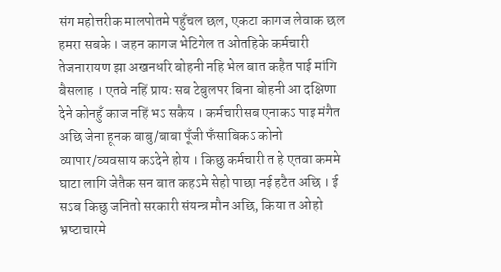संग महोत्तरीक मालपोतमे पहुँचल छल, एकटा कागज लेवाक छल हमरा सबके । जहन कागज भेटिगेल त ओतहिके कर्मचारी तेजनारायण झा अखनधरि बोहनी नहि भेल बात कहैत पाई मांगि बैसलाह । एतवे नहिं प्रायः सब टेबुलपर बिना बोहनी आ दक्षिणा देने कोनहुँ काज नहिं भऽ सकैय । कर्मचारीसब एनाकऽ पाइ मंगैत अछि जेना हूनक बाबु/बाबा पूँजी फँसाबिकऽ कोनो व्‍यापार/व्‍यवसाय कऽदेने होय । किछु कर्मचारी त हे एतवा कममे घाटा लागि जेतैक सन बात कहऽमे सेहो पाछा नई हटैत अछि । ई सऽब किछु जनितो सरकारी संयन्‍त्र मौन अछि, किया त ओहो भ्रष्‍टाचारमे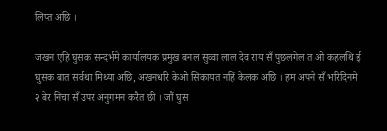लिप्‍त अछि ।

जखन एहि घुसक सन्‍दर्भमे कार्यालयक प्रमुख बनल सुव्‍वा लाल देव राय सँ पुछलगेल त ओ कहलथि ई घुसक बात सर्वथा मिथ्‍या अछि, अखनधरि केओ सिकायत नहिं केलक अछि । हम अपने सँ भरिदिनमे २ बेर निचा सँ उपर अनुगमन करैत छी । जौं घुस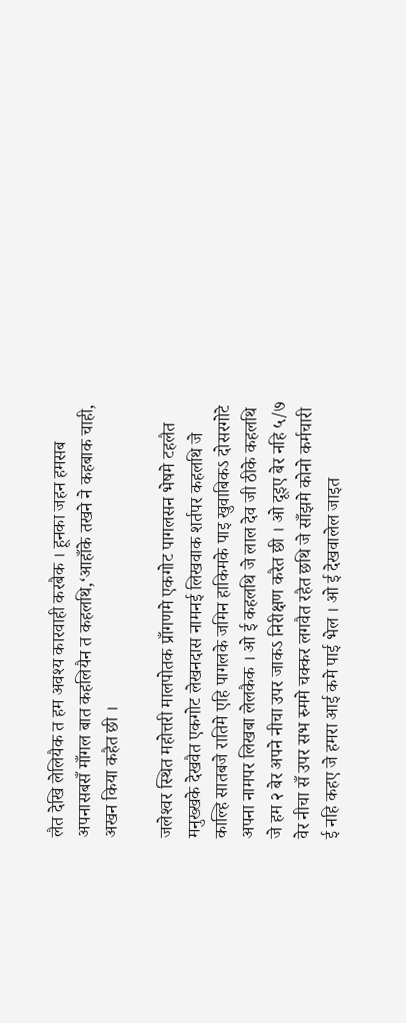लैत देखि लेलियैक त हम अवश्‍य कारवाही करबैक । हूनका जहन हमसब अपनासबसँ माँगल बात कहलियैन त कहलथि,‘आहाँके तखने ने कहबाक चाही, अखन किया कहैत छी ।

जलेश्‍वर स्‍थित महोत्तरी मालपोतक प्राँगणमे एकगोट पागलसन भेषमे टहलैत मनुख्‍खके देखवैत एकगोट लेखनदास नामनई लिखवाक शर्तपर कहलथि जे काल्‍हि सातबजे रातिमे एहि पागलके जमिन हाकिमके पाइ खुवाबिकऽ दोसरगोटे अपना नामपर लिखबा लेलकैक । ओ ई कहलथि जे लाल देव जी ठीके कहलथि जे हम २ बेर अपने नीचा उपर जाकऽ निरीक्षण करैत छी । ओ दूइए बेर नहि ५/७ वेर नीचा सँ उपर सभ रुममे चक्‍कर लगवैत रहैत छथि जे साँझमे कोनो कर्मचारी ई नहि कहए जे हमरा आई कमे पाई भेल । ओ ई देखवालेल जाइत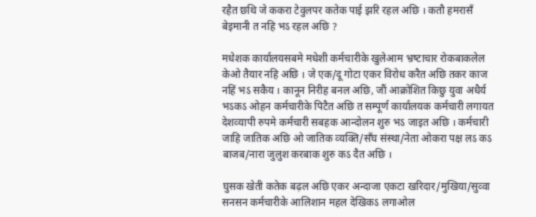रहैत छथि जे ककरा टेवुलपर कतेक पाई झरि रहल अछि । कतौ हमरासँ बेइमानी त नहि भऽ रहल अछि ?

मधेशक कार्यालयसबमे मधेशी कर्मचारीके खुलेआम भ्रष्‍टाचार रोकबाकलेल केओ तैयार नहि अछि । जे एक/दू गोटा एकर विरोध करैत अछि तकर काज नहिं भऽ सकैय । कानून निरीह बनल अछि, जौं आक्रोशित किछु युवा अधैर्य भऽकऽ ओहन कर्मचारीके पिटैत अछि त सम्‍पूर्ण कार्यालयक कर्मचारी लगायत देशव्‍यापी रुपमे कर्मचारी सबहक आन्‍दोलन शुरु भऽ जाइत अछि । कर्मचारी जाहि जातिक अछि ओ जातिक व्‍यक्‍ति/सँघ संस्‍था/नेता ओकरा पक्ष लऽ कऽ बाजब/नारा जुलुश करबाक शुरु कऽ दैत अछि ।

घुसक खेती कतेक बढ़ल अछि एकर अन्‍दाजा एकटा खरिदार/मुखिया/सुव्‍वा सनसन कर्मचारीके आलिशान महल देखिकऽ लगाओल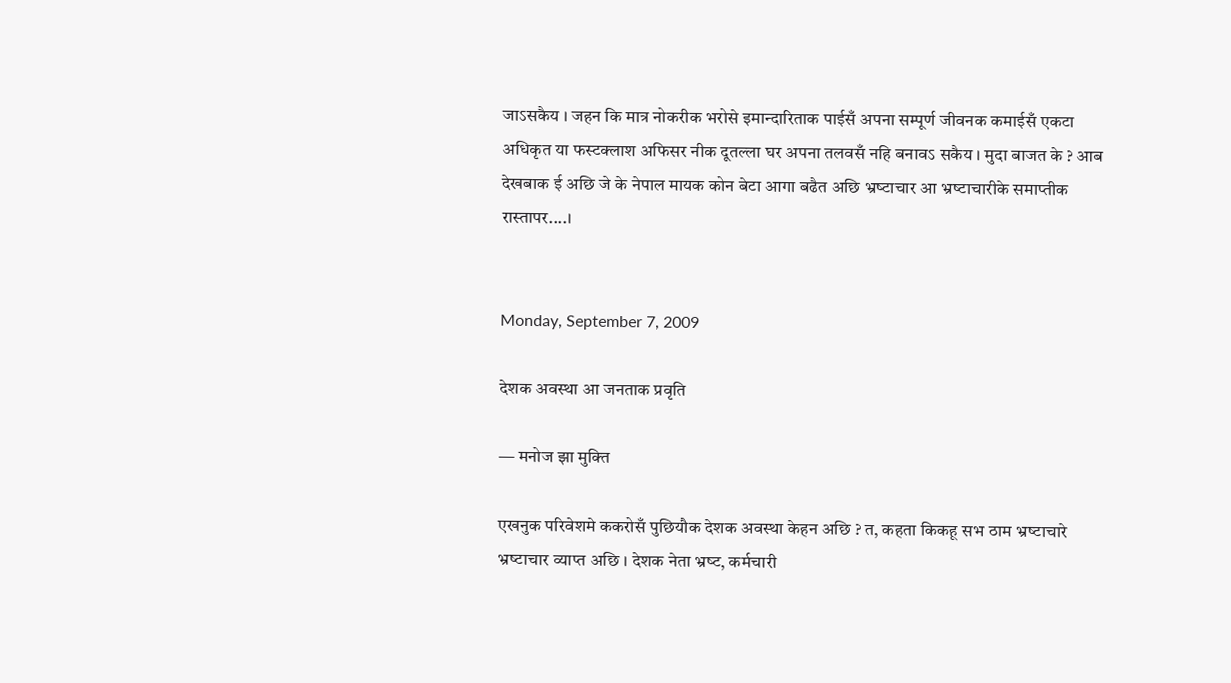जाऽसकैय । जहन कि मात्र नोकरीक भरोसे इमान्‍दारिताक पाईसँ अपना सम्‍पूर्ण जीवनक कमाईसँ एकटा अधिकृत या फस्‍टक्‍लाश अफिसर नीक दूतल्‍ला घर अपना तलवसँ नहि बनावऽ सकैय । मुदा बाजत के ? आब देखबाक ई अछि जे के नेपाल मायक कोन बेटा आगा बढैत अछि भ्रष्‍टाचार आ भ्रष्‍टाचारीके समाप्‍तीक रास्‍तापर....।


Monday, September 7, 2009

देशक अवस्‍था आ जनताक प्रवृति

— मनोज झा मुक्‍ति

एखनुक परिवेशमे ककरोसँ पुछियौक देशक अवस्‍था केहन अछि ? त, कहता किकहू सभ ठाम भ्रष्‍टाचारे भ्रष्‍टाचार व्‍याप्‍त अछि । देशक नेता भ्रष्‍ट, कर्मचारी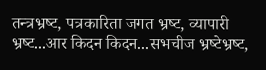तन्‍त्रभ्रष्‍ट, पत्रकारिता जगत भ्रष्‍ट, व्‍यापारी भ्रष्‍ट...आर किदन किदन...सभचीज भ्रष्‍टेभ्रष्‍ट,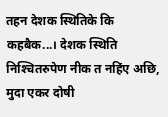तहन देशक स्‍थितिके कि कहबैक...। देशक स्‍थिति निश्‍चितरुपेण नीक त नहिंए अछि, मुदा एकर दोषी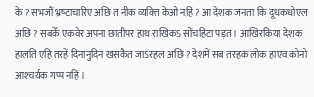के ? सभजौं भ्रष्‍टाचारिए अछि त नीक व्‍यक्‍ति केओ नहिं ? आ देशक जनता कि दूधकधोएल अछि ? सबकेँ एकवेर अपना छातीपर हाथ राखिकऽ सोंचहिटा पड़त । आखिरकिया देशक हालति एहि तरहें दिनानुदिन खसकैत जाऽरहल अछि ? देशमें सब तरहक लोक हाएव कोनो आश्‍चर्यक गप्‍प नहिं ।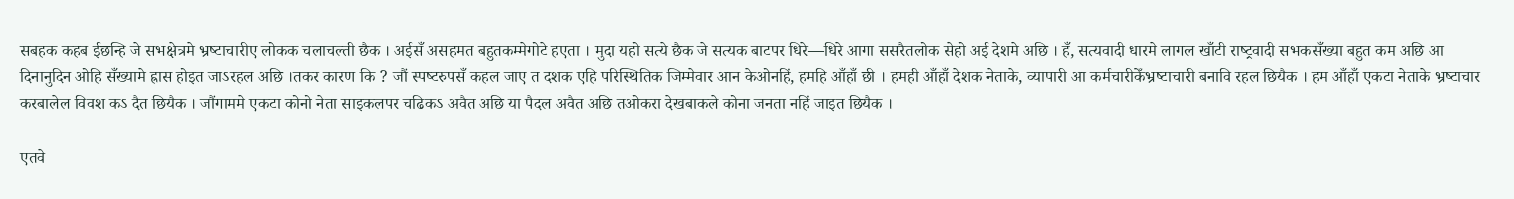सबहक कहब ईछन्‍हि जे सभक्षेत्रमे भ्रष्‍टाचारीए लोकक चलाचल्‍ती छैक । अईसँ असहमत बहुतकम्‍मेगोटे हएता । मुदा यहो सत्‍ये छैक जे सत्‍यक बाटपर धिरे—धिरे आगा ससरैतलोक सेहो अई देशमे अछि । हँ, सत्‍यवादी धारमे लागल खाँटी राष्‍ट्रवादी सभकसँख्‍या बहुत कम अछि आ दिनानुदिन ओहि सँख्‍यामे ह्रास होइत जाऽरहल अछि ।तकर कारण कि ? जौं स्‍पष्‍टरुपसँ कहल जाए त दशक एहि परिस्‍थितिक जिम्‍मेवार आन केओनहिं, हमहि आँहाँ छी । हमही आँहाँ देशक नेताके, व्‍यापारी आ कर्मचारीकेँभ्रष्‍टाचारी बनावि रहल छियैक । हम आँहाँ एकटा नेताके भ्रष्‍टाचार करबालेल विवश कऽ दैत छियैक । जौंगाममे एकटा कोनो नेता साइकलपर चढिकऽ अवैत अछि या पैदल अवैत अछि तओकरा देखबाकले कोना जनता नहिं जाइत छियैक ।

एतवे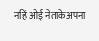नहिं ओई नेताकेअपना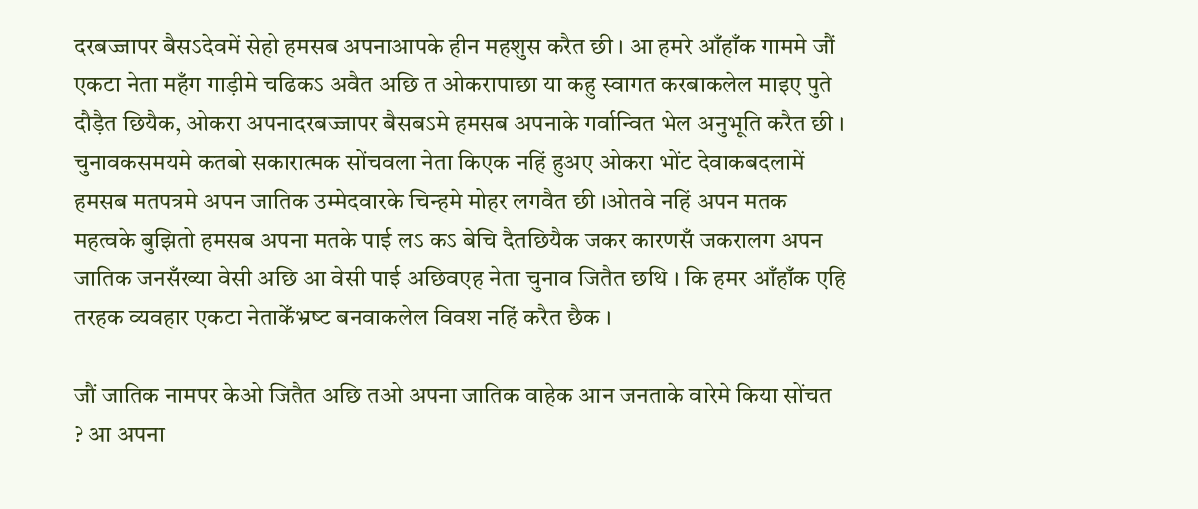दरबज्‍जापर बैसऽदेवमें सेहो हमसब अपनाआपके हीन महशुस करैत छी । आ हमरे आँहाँक गाममे जौं एकटा नेता महँग गाड़ीमे चढिकऽ अवैत अछि त ओकरापाछा या कहु स्‍वागत करबाकलेल माइए पुते दौड़ैत छियैक, ओकरा अपनादरबज्‍जापर बैसबऽमे हमसब अपनाके गर्वान्‍वित भेल अनुभूति करैत छी । चुनावकसमयमे कतबो सकारात्‍मक सोंचवला नेता किएक नहिं हुअए ओकरा भोंट देवाकबदलामें हमसब मतपत्रमे अपन जातिक उम्‍मेदवारके चिन्‍हमे मोहर लगवैत छी ।ओतवे नहिं अपन मतक महत्‍वके बुझितो हमसब अपना मतके पाई लऽ कऽ बेचि दैतछियैक जकर कारणसँ जकरालग अपन जातिक जनसँख्‍या वेसी अछि आ वेसी पाई अछिवएह नेता चुनाव जितैत छथि । कि हमर आँहाँक एहि तरहक व्‍यवहार एकटा नेताकेँभ्रष्‍ट बनवाकलेल विवश नहिं करैत छैक ।

जौं जातिक नामपर केओ जितैत अछि तओ अपना जातिक वाहेक आन जनताके वारेमे किया सोंचत ? आ अपना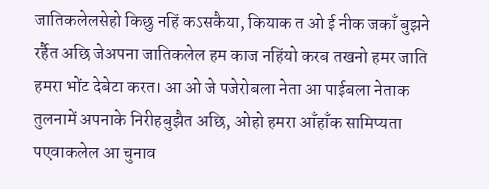जातिकलेलसेहो किछु नहिं कऽसकैया, कियाक त ओ ई नीक जकाँ बुझने रर्हैत अछि जेअपना जातिकलेल हम काज नहिंयो करब तखनो हमर जाति हमरा भोंट देबेटा करत। आ ओ जे पजेरोबला नेता आ पाईबला नेताक तुलनामें अपनाके निरीहबुझैत अछि, ओहो हमरा आँहाँक सामिप्‍यता पएवाकलेल आ चुनाव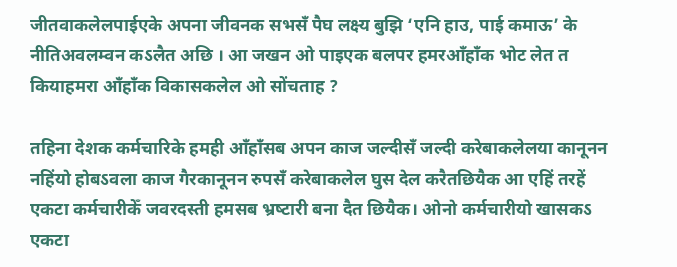जीतवाकलेलपाईएके अपना जीवनक सभसँ पैघ लक्ष्‍य बुझि ‘एनि हाउ, पाई कमाऊ’ के नीतिअवलम्‍वन कऽलैत अछि । आ जखन ओ पाइएक बलपर हमरआँहाँक भोट लेत त कियाहमरा आँहाँक विकासकलेल ओ सोंचताह ?

तहिना देशक कर्मचारिके हमही आँहाँसब अपन काज जल्‍दीसँ जल्‍दी करेबाकलेलया कानूनन नहिंयो होबऽवला काज गैरकानूनन रुपसँ करेबाकलेल घुस देल करैतछियैक आ एहिं तरहें एकटा कर्मचारीकेँ जवरदस्‍ती हमसब भ्रष्‍टारी बना दैत छियैक। ओनो कर्मचारीयो खासकऽ एकटा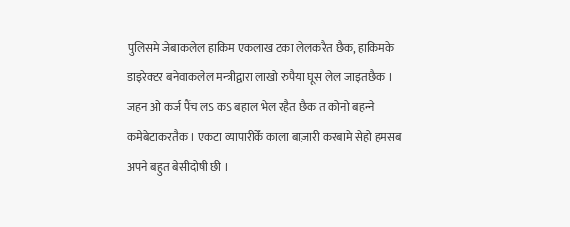पुलिसमे जेबाकलेल हाकिम एकलाख टका लेलकरैत छैक, हाकिमके डाइरेक्‍टर बनेवाकलेल मन्‍त्रीद्वारा लाखो रुपैया घूस लेल जाइतछैक । जहन ओ कर्ज पैंच लऽ कऽ बहाल भेल रहैत छैक त कोनो बहन्‍ने कमेबेटाकरतैक । एकटा व्‍यापारीकेँ काला बाज़ारी करबामे सेहो हमसब अपने बहुत बेसीदोषी छी ।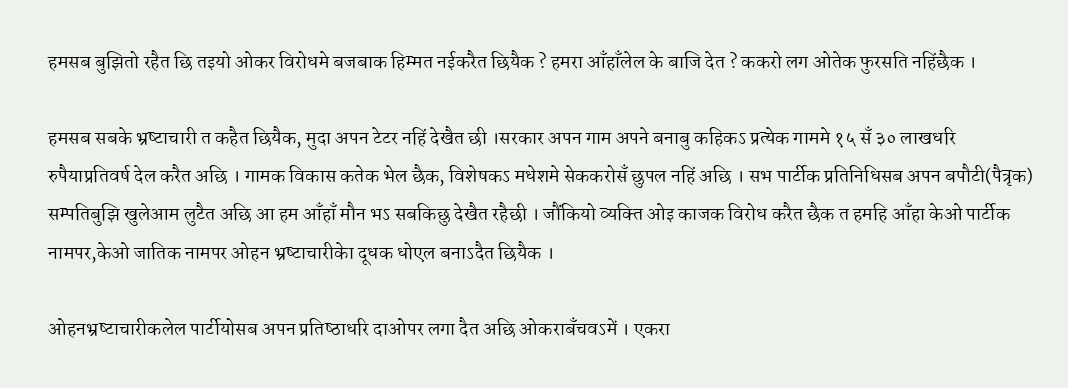हमसब बुझितो रहैत छि तइयो ओकर विरोधमे बजबाक हिम्‍मत नईकरैत छियैक ? हमरा आँहाँलेल के बाजि देत ? ककरो लग ओतेक फुरसति नहिंछैक ।

हमसब सबके भ्रष्‍टाचारी त कहैत छियैक, मुदा अपन टेटर नहिं देखैत छी ।सरकार अपन गाम अपने बनाबु कहिकऽ प्रत्‍येक गाममे १५ सँ ३० लाखधरि रुपैयाप्रतिवर्ष देल करैत अछि । गामक विकास कतेक भेल छैक, विशेषकऽ मधेशमे सेककरोसँ छुपल नहिं अछि । सभ पार्टीक प्रतिनिधिसब अपन बपौटी(पैत्रृक) सम्‍पतिबुझि खुलेआम लुटैत अछि आ हम आँहाँ मौन भऽ सबकिछु देखैत रहैछी । जौंकियो व्‍यक्‍ति ओइ काजक विरोध करैत छैक त हमहि आँहा केओ पार्टीक नामपर,केओ जातिक नामपर ओहन भ्रष्‍टाचारीकेा दूधक धोएल बनाऽदैत छियैक ।

ओहनभ्रष्‍टाचारीकलेल पार्टीयोसब अपन प्रतिष्‍ठाधरि दाओपर लगा दैत अछि ओकराबँचवऽमें । एकरा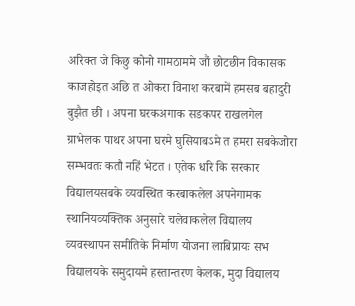अरिक्‍त जे किछु कोनो गामठाममे जौं छोटछीन विकासक काजहोइत अछि त ओकरा विनाश करबामें हमसब बहादुरी बुझैत छी । अपना घरकअगाक सडकपर राखलगेल ग्राभेलक पाथर अपना घरमे घुसियाबऽमे त हमरा सबकेजोरा सम्‍भवतः कतौ नहिं भेटत । एतेक धरि कि सरकार विद्यालयसबके व्‍यवस्‍थित करबाकलेल अपनेगामक स्‍थानियव्‍यक्‍तिक अनुसारे चलेवाकलेल विद्यालय व्‍यवस्‍थापन समीतिके निर्माण योजना लाबिप्रायः सभ विद्यालयके समुदायमे हस्‍तान्‍तरण केलक, मुदा विद्यालय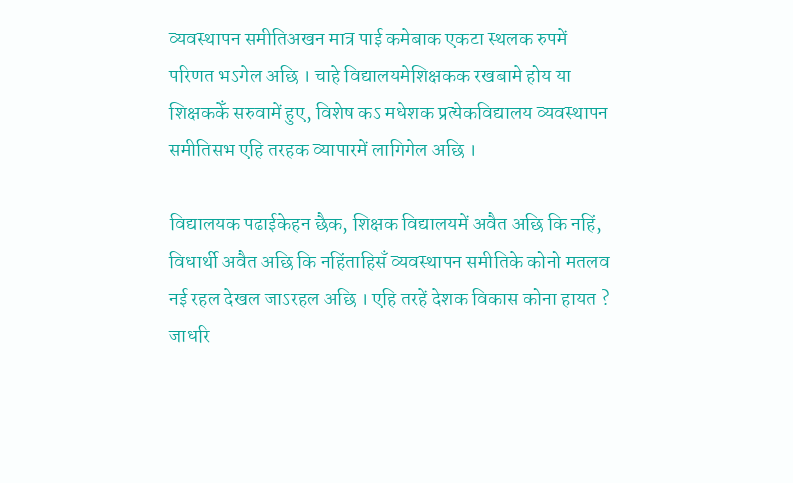व्‍यवस्‍थापन समीतिअखन मात्र पाई कमेबाक एकटा स्‍थलक रुपमें परिणत भऽगेल अछि । चाहे विद्यालयमेशिक्षकक रखबामे होय या शिक्षककेँ सरुवामें हुए, विशेष कऽ मधेशक प्रत्‍येकविद्यालय व्‍यवस्‍थापन समीतिसभ एहि तरहक व्‍यापारमें लागिगेल अछि ।

विद्यालयक पढाईकेहन छैक, शिक्षक विद्यालयमें अवैत अछि कि नहिं, विधार्थी अवैत अछि कि नहिंताहिसँ व्‍यवस्‍थापन समीतिके कोनो मतलव नई रहल देखल जाऽरहल अछि । एहि तरहें देशक विकास कोना हायत ? जाधरि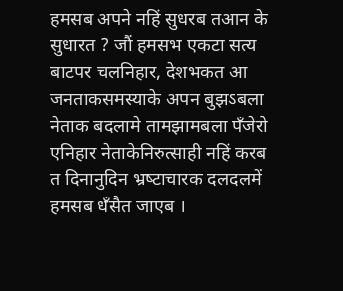हमसब अपने नहिं सुधरब तआन के सुधारत ? जौं हमसभ एकटा सत्‍य बाटपर चलनिहार, देशभकत आ जनताकसमस्‍याके अपन बुझऽबला नेताक बदलामे तामझामबला पँजेरो एनिहार नेताकेनिरुत्‍साही नहिं करब त दिनानुदिन भ्रष्‍टाचारक दलदलमें हमसब धँसैत जाएब ।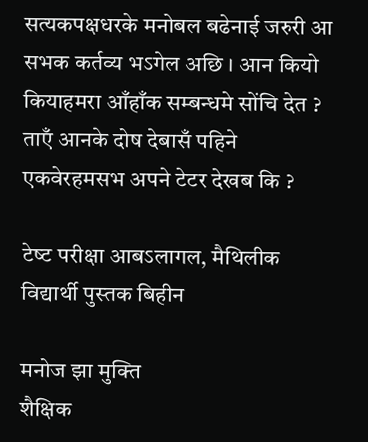सत्‍यकपक्षधरके मनोबल बढेनाई जरुरी आ सभक कर्तव्‍य भऽगेल अछि । आन कियो कियाहमरा आँहाँक सम्‍बन्‍धमे सोंचि देत ? ताएँ आनके दोष देबासँ पहिने एकवेरहमसभ अपने टेटर देखब कि ?

टेष्‍ट परीक्षा आबऽलागल, मैथिलीक विद्यार्थी पुस्‍तक बिहीन

मनोज झा मुक्ति
शैक्षिक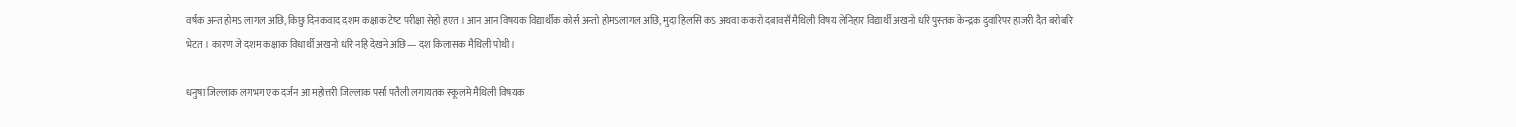वर्षक अन्‍त होमऽ लागल अछि, किछु दिनकवाद दशम कक्षाक टेष्‍ट परीक्षा सेहो हएत । आन आन विषयक विद्यार्थीक कोर्स अन्‍तो होमऽलागल अछि, मुदा हिलसि कऽ अथवा ककरो दबावसँ मैथिली विषय लेनिहार विद्यार्थी अखनो धरि पुस्‍तक केन्‍द्रक दुवारिपर हाजरी दैत बरोबरि भेटत । कारण जे दशम कक्षाक विधार्थी अखनो धरि नहि देखने अछि— दश किलासक मैथिली पोथी ।

धनुषा जिल्‍लाक लगभग एक दर्जन आ महोत्तरी जिल्‍लाक पर्सा पतैली लगायतक स्‍कूलमे मैथिली विषयक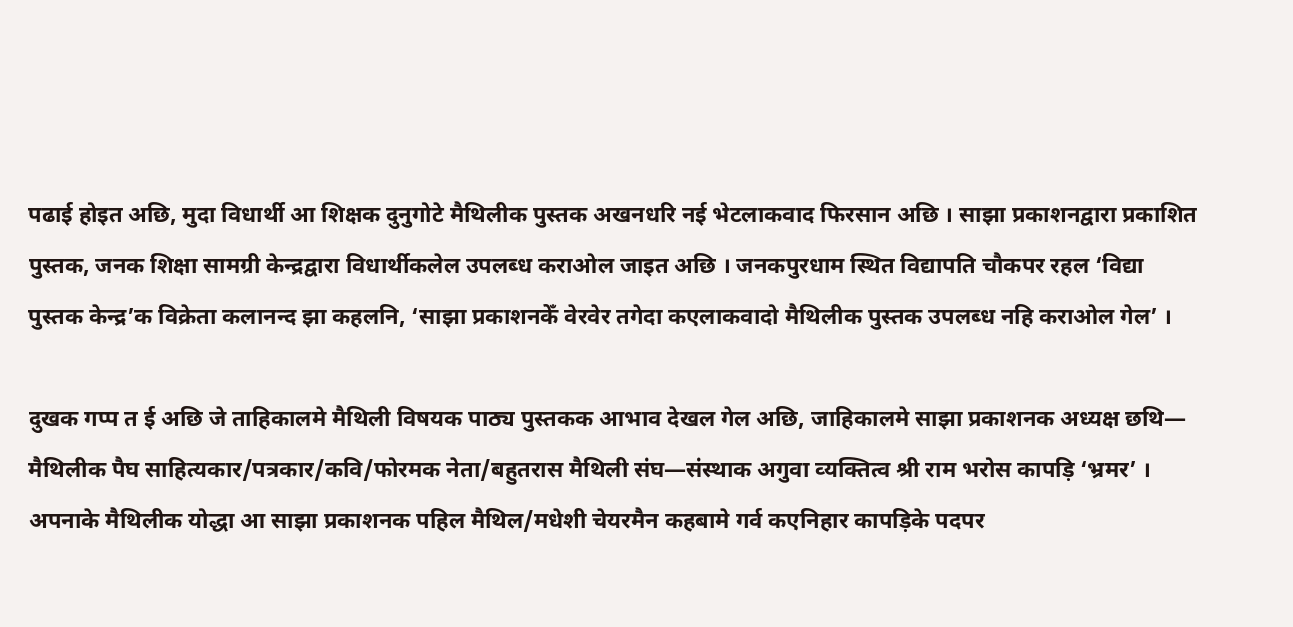पढाई होइत अछि, मुदा विधार्थी आ शिक्षक दुनुगोटे मैथिलीक पुस्‍तक अखनधरि नई भेटलाकवाद फिरसान अछि । साझा प्रकाशनद्वारा प्रकाशित पुस्‍तक, जनक शिक्षा सामग्री केन्‍द्रद्वारा विधार्थीकलेल उपलब्‍ध कराओल जाइत अछि । जनकपुरधाम स्‍थित विद्यापति चौकपर रहल ‘विद्या पुस्‍तक केन्‍द्र’क विक्रेता कलानन्‍द झा कहलनि, ‘साझा प्रकाशनकेँ वेरवेर तगेदा कएलाकवादो मैथिलीक पुस्‍तक उपलब्‍ध नहि कराओल गेल’ ।

दुखक गप्‍प त ई अछि जे ताहिकालमे मैथिली विषयक पाठ्य पुस्‍तकक आभाव देखल गेल अछि, जाहिकालमे साझा प्रकाशनक अध्‍यक्ष छथि— मैथिलीक पैघ साहित्‍यकार/पत्रकार/कवि/फोरमक नेता/बहुतरास मैथिली संघ—संस्‍थाक अगुवा व्‍यक्‍तित्‍व श्री राम भरोस कापड़ि ‘भ्रमर’ । अपनाके मैथिलीक योद्धा आ साझा प्रकाशनक पहिल मैथिल/मधेशी चेयरमैन कहबामे गर्व कएनिहार कापड़िके पदपर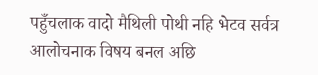पहुँचलाक वादो मैथिली पोथी नहि भेटव सर्वत्र आलोचनाक विषय बनल अछि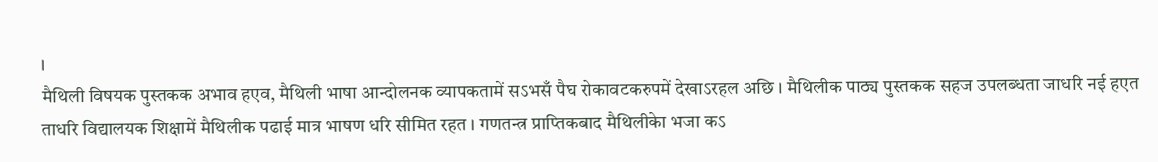।
मैथिली विषयक पुस्‍तकक अभाव हएव, मैथिली भाषा आन्‍दोलनक व्‍यापकतामें सऽभसँ पैघ रोकावटकरुपमें देखाऽरहल अछि । मैथिलीक पाठ्य पुस्‍तकक सहज उपलब्‍धता जाधरि नई हएत ताधरि विद्यालयक शिक्षामें मैथिलीक पढाई मात्र भाषण धरि सीमित रहत । गणतन्‍त्र प्राप्‍तिकबाद मैथिलीकेा भजा कऽ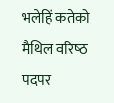भलेहिं कतेको मैथिल वरिष्‍ठ पदपर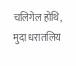चलिगेल होथि, मुदा धरातलिय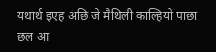यथार्थ इएह अछि जे मैथिली काल्‍हियो पाछा छल आ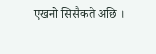एखनो सिसैकते अछि ।